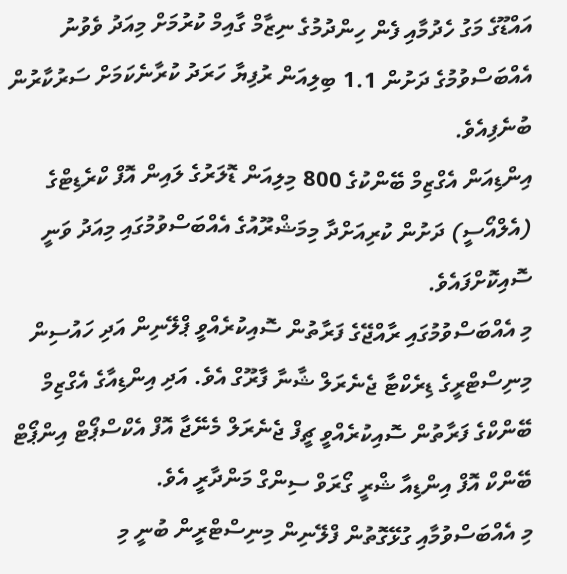އައްޑޫގެ މަގު ހެދުމާއި ފެން ހިންދުމުގެ ނިޒާމް ގާއިމް ކުރުމަށް މިއަދު ވެވުނު އެއްބަސްވުމުގެ ދަށުން 1.1 ބިލިއަން ރުފިޔާ ހަރަދު ކުރާނެކަމަށް ސަރުކާރުން ބުނެފިއެވެ.
އިންޑިއަން އެގްޒިމް ބޭންކުގެ 800 މިލިއަން ޑޮލަރުގެ ލައިން އޮފް ކްރެޑިޓްގެ (އެލްއޯސީ) ދަށުން ކުރިއަށްދާ މިމަޝްރޫއުގެ އެއްބަސްވުމުގައި މިއަދު ވަނީ ސޮއިކޮށްފައެވެ.
މި އެއްބަސްވުމުގައި ރާއްޖޭގެ ފަރާތުން ސޮއިކުރެއްވީ ޕްލޭނިން އަދި ހައުސިން މިނިސްޓްރީގެ ޑިރެކްޓާ ޖެނެރަލް ޝާނާ ފާރޫގް އެވެ. އަދި އިންޑިއާގެ އެގްޒިމް ބޭންކްގެ ފަރާތުން ސޮއިކުރެއްވީ ޗީފް ޖެނެރަލް މެނޭޖާ އޮފް އެކްސްޕޯޓް އިންޕޯޓް ބޭންކް އޮފް އިންޑިއާ ޝްރީ ގޯރަވް ސިންގް މަންދާރީ އެވެ.
މި އެއްބަސްވުމާއި ގުޅޭގޮތުން ފްލޭނިން މިނިސްޓްރީން ބުނީ މި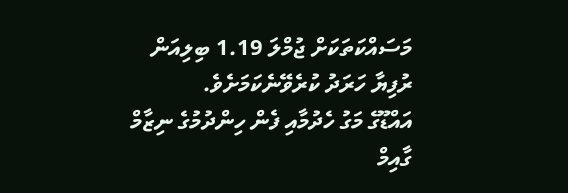މަސައްކަތަކަށް ޖުމްލަ 1.19 ބިލިއަން ރުފިޔާ ހަރަދު ކުރެވޭނެކަމަށެވެ.
އައްޑޫގެ މަގު ހެދުމާއި ފެން ހިންދުމުގެ ނިޒާމް ގާއިމް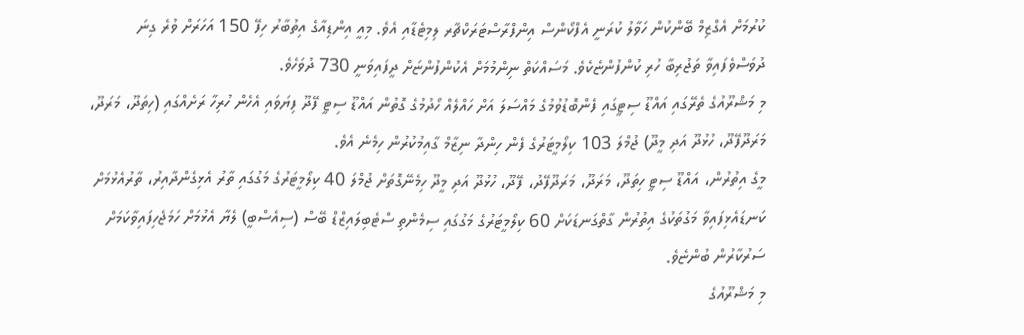ކުރުމަށް އެގްޒިމް ބޭންކުން ހަވާލު ކުރަނީ އެފްކޯންސް އިންފްރާސްޓަރަކްޗާރ ލިމިޓެޑާއި އެވެ. މިއީ އިންޑިއާގެ އިތުބާރު ހިފޭ 150 އަހަރަށް ވުރެ ގިނަ ދުވަސްވެފައިވާ ތަޖުރިބާ ހުރި ކުންފުންޏެކެވެ. މަސައްކަތް ނިންމުމަށް އެކުންފުންޏަށް ދީފައިވަނީ 730 ދުވަހެވެ.
މި މަޝްރޫއުގެ ތެރޭގައި އައްޑޫ ސިޓީގައި ފެންބޮޑުވުމުގެ މައްސަލަ އަށް ހައްލެއް ހޯދުމުގެ ގޮތުން އައްޑޫ ސިޓީ ފޭދޫ ފިޔަވައި އެހެން ހުރިހާ ރަށެއްގައި (ހިތަދޫ، މަރަދޫ، މަރަދޫފޭދޫ، ހުޅުދޫ އަދި މީދޫ) ޖުމްލަ 103 ކިލޯމީޓަރުގެ ފެން ހިންދާ ނިޒާމް ގާއިމުކުރުން ހިމެނެ އެވެ.
މީގެ އިތުރުން، އައްޑޫ ސިޓީ ހިތަދޫ، މަރަދޫ، މަރަދޫފޭދު، ފޭދޫ، ހުޅުދޫ އަދި މީދޫ ހިމެނޭގޮތަށް ޖުމްލަ 40 ކިލޯމީޓަރުގެ މަގުގައި ތާރު އެޅިގެންދާއިރު، ތާރުއެޅުމަށް ކަނޑައެޅިފައިވާ މަގުތަކުގެ އިތުރުން ގާތްގަނޑަކަށް 60 ކިލޯމީޓަރުގެ މަގުގައި ސިމެންތި ސްޓެބިލައިޒްޑް ބޭސް (ސިއެސްބީ) ލެޔާ އެޅުމަށް ހަމަޖެހިފައިވާކަމަށް ސަރުކާރުން ބުންޏެވެ.
މި މަޝްރޫއުގެ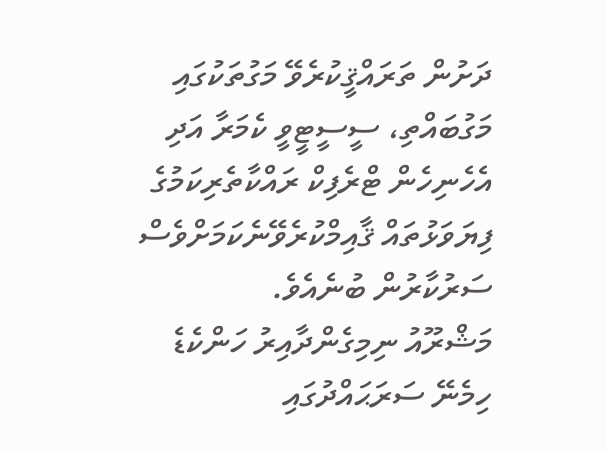ދަށުން ތަރައްޤީކުރެވޭ މަގުތަކުގައި މަގުބައްތި، ސީސީޓީވީ ކެމަރާ އަދި އެހެނިހެން ޓްރެފިކް ރައްކާތެރިކަމުގެ ފިޔަވަޅުތައް ޤާއިމްކުރެވޭނެކަމަށްވެސް ސަރުކާރުން ބުނެއެވެ.
މަޝްރޫއު ނިމިގެންދާއިރު ހަންކެޑެ ހިމެނޭ ސަރަޙައްދުގައި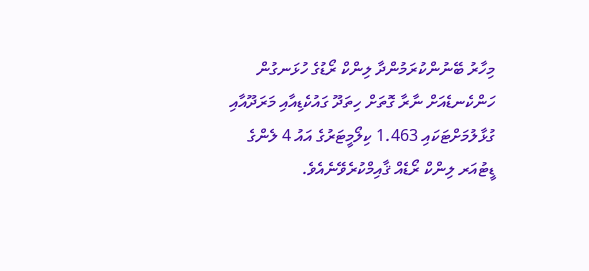މިހާރު ބޭނުންކުރަމުންދާ ލިންކް ރޯޑުގެ ހުޅަނގުން ހަންކެނޑެއަށް ނާރާ ގޮތަށް ހިތަދޫ ގައުކެޑިއާއި މަރަދޫއާއި ގުޅާލުމަށްޓަކައި 1.463 ކިލޯމީޓަރުގެ އައު 4 ލެންގެ ޑީޓުއަރ ލިންކް ރޯޑެއް ޤާއިމްކުރެވޭނެއެވެ.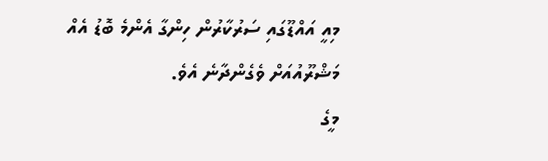މިއީ އައްޑޫގައި ސަރުކާރުން ހިންގާ އެންމެ ބޮޑު އެއް މަޝްރޫއުއަށް ވެގެންދާނެ އެވެ.
މީގެ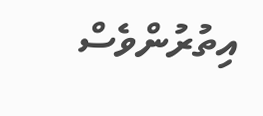އިތުރުންވެސް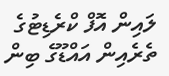ލައިން އޮފް ކްރެޑިޓުގެ ތެރެއިން އައްޑޫގެ ބިން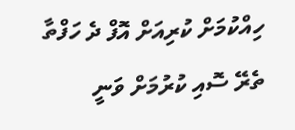ހިއްކުމަށް ކުރިއަށް އޮފް ދެ ހަފްތާ ތެރޭ ސޮއި ކުރުމަށް ވަނީ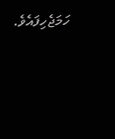ހަމަޖެހިފައެވެ.